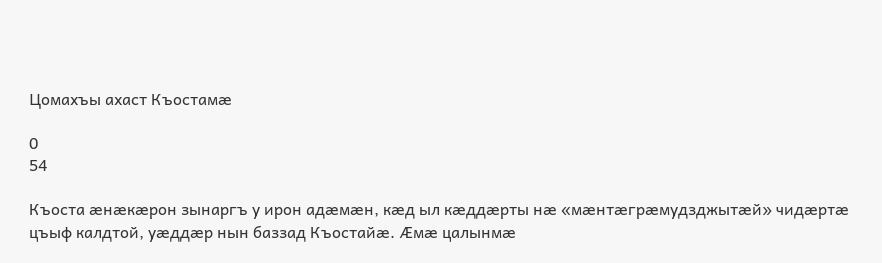Цомахъы ахаст Къостамæ

0
54

Къоста æнæкæрон зынаргъ у ирон адæмæн, кæд ыл кæддæрты нæ «мæнтæгрæмудзджытæй» чидæртæ цъыф калдтой, уæддæр нын баззад Къостайæ. Æмæ цалынмæ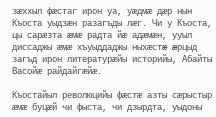зæххыл фæстаг ирон уа, уæдмæ дæр нын Къоста уыдзæн разагъды лæг. Чи у Къоста, цы сарæзта æмæ радта йæ адæмæн, ууыл диссаджы æмæ хъуыддаджы ныхæстæ æрцыд загъд ирон литературæйы историйы, Абайты Васойæ райдайгæйæ.

Къостайыл революцийы фæстæ азты сæрыстыр æмæ буцæй чи фыста, чи дзырдта, уыдоны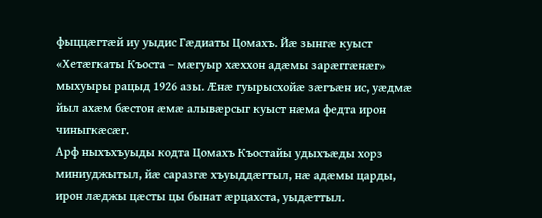фыццæгтæй иу уыдис Гæдиаты Цомахъ. Йæ зынгæ куыст
«Хетæгкаты Къоста – мæгуыр хæххон адæмы зарæггæнæг» мыхуыры рацыд 1926 азы. Æнæ гуырысхойæ зæгъæн ис, уæдмæ йыл ахæм бæстон æмæ алывæрсыг куыст нæма федта ирон чиныгкæсæг.
Арф ныхъхъуыды кодта Цомахъ Къостайы удыхъæды хорз миниуджытыл, йæ саразгæ хъуыддæгтыл, нæ адæмы царды, ирон лæджы цæсты цы бынат æрцахста, уыдæттыл.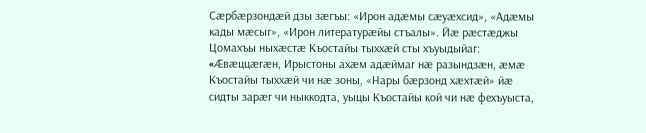Сæрбæрзондæй дзы зæгъы: «Ирон адæмы сæуæхсид», «Адæмы кады мæсыг», «Ирон литературæйы стъалы». Йæ рæстæджы Цомахъы ныхæстæ Къостайы тыххæй сты хъуыдыйаг: «Æвæццæгæн, Ирыстоны ахæм адæймаг нæ разындзæн, æмæ Къостайы тыххæй чи нæ зоны, «Нары бæрзонд хæхтæй» йæ сидты зарæг чи ныккодта, уыцы Къостайы кой чи нæ фехъуыста,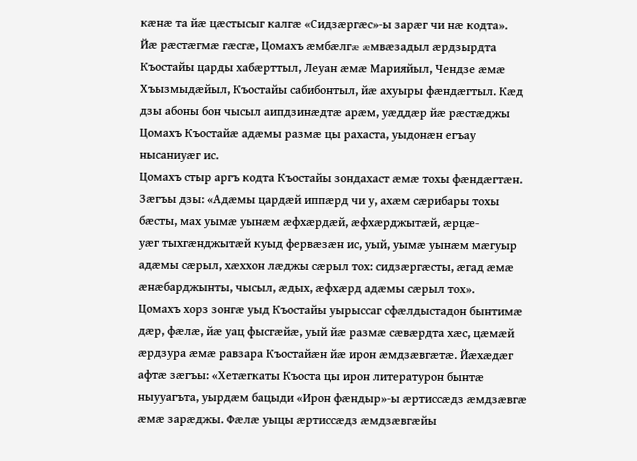кæнæ та йæ цæстысыг калгæ «Сидзæргæс»-ы зарæг чи нæ кодта».
Йæ рæстæгмæ гæсгæ, Цомахъ æмбæлгæ æмвæзадыл æрдзырдта Къостайы царды хабæрттыл, Леуан æмæ Марияйыл, Чендзе æмæ Хъызмыдæйыл, Къостайы сабибонтыл, йæ ахуыры фæндæгтыл. Кæд дзы абоны бон чысыл аипдзинæдтæ арæм, уæддæр йæ рæстæджы Цомахъ Къостайæ адæмы размæ цы рахаста, уыдонæн егъау нысаниуæг ис.
Цомахъ стыр аргъ кодта Къостайы зондахаст æмæ тохы фæндæгтæн. Зæгъы дзы: «Адæмы цардæй иппæрд чи у, ахæм сæрибары тохы бæсты, мах уымæ уынæм æфхæрдæй, æфхæрджытæй, æрцæ-
уæг тыхгæнджытæй куыд фервæзæн ис, уый, уымæ уынæм мæгуыр адæмы сæрыл, хæххон лæджы сæрыл тох: сидзæргæсты, æгад æмæ æнæбарджынты, чысыл, æдых, æфхæрд адæмы сæрыл тох».
Цомахъ хорз зонгæ уыд Къостайы уырыссаг сфæлдыстадон бынтимæ дæр, фæлæ, йæ уац фысгæйæ, уый йæ размæ сæвæрдта хæс, цæмæй æрдзура æмæ равзара Къостайæн йæ ирон æмдзæвгæтæ. Йæхæдæг афтæ зæгъы: «Хетæгкаты Къоста цы ирон литературон бынтæ ныууагъта, уырдæм бацыди «Ирон фæндыр»-ы æртиссæдз æмдзæвгæ æмæ зарæджы. Фæлæ уыцы æртиссæдз æмдзæвгæйы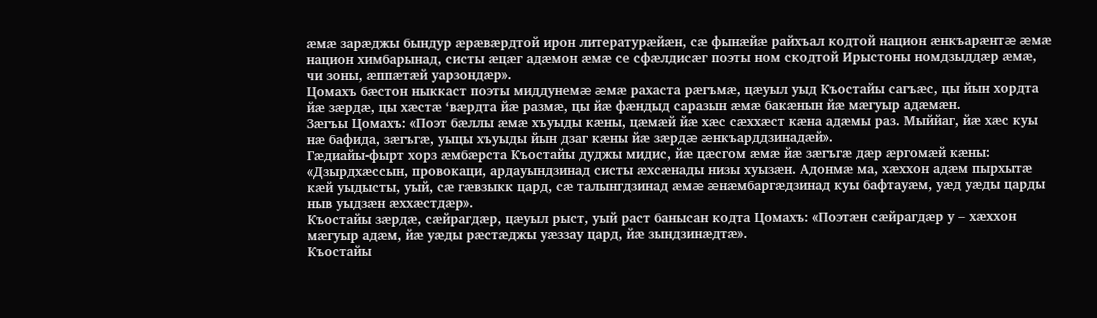æмæ зарæджы бындур æрæвæрдтой ирон литературæйæн, сæ фынæйæ райхъал кодтой национ æнкъарæнтæ æмæ национ химбарынад, систы æцæг адæмон æмæ се сфæлдисæг поэты ном скодтой Ирыстоны номдзыддæр æмæ, чи зоны, æппæтæй уарзондæр».
Цомахъ бæстон ныккаст поэты миддунемæ æмæ рахаста рæгъмæ, цæуыл уыд Къостайы сагъæс, цы йын хордта йæ зæрдæ, цы хæстæ ‘вæрдта йæ размæ, цы йæ фæндыд саразын æмæ бакæнын йæ мæгуыр адæмæн.
Зæгъы Цомахъ: «Поэт бæллы æмæ хъуыды кæны, цæмæй йæ хæс сæххæст кæна адæмы раз. Мыййаг, йæ хæс куы нæ бафида, зæгъгæ, уыцы хъуыды йын дзаг кæны йæ зæрдæ æнкъарддзинадæй».
Гæдиайы-фырт хорз æмбæрста Къостайы дуджы мидис, йæ цæсгом æмæ йæ зæгъгæ дæр æргомæй кæны: «Дзырдхæссын, провокаци, ардауындзинад систы æхсæнады низы хуызæн. Адонмæ ма, хæххон адæм пырхытæ кæй уыдысты, уый, сæ гæвзыкк цард, сæ талынгдзинад æмæ æнæмбаргæдзинад куы бафтауæм, уæд уæды царды ныв уыдзæн æххæстдæр».
Къостайы зæрдæ, сæйрагдæр, цæуыл рыст, уый раст банысан кодта Цомахъ: «Поэтæн сæйрагдæр у – хæххон мæгуыр адæм, йæ уæды рæстæджы уæззау цард, йæ зындзинæдтæ».
Къостайы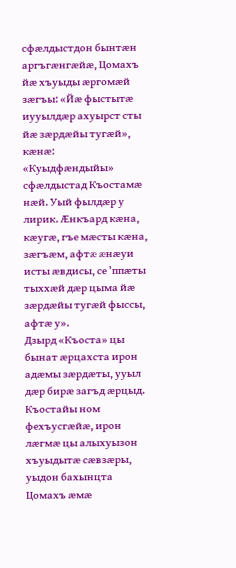сфæлдыстдон бынтæн аргъгæнгæйæ, Цомахъ йæ хъуыды æргомæй зæгъы: «Йæ фыстытæ иууылдæр ахуырст сты йæ зæрдæйы тугæй», кæнæ: «Куыдфæндыйы» сфæлдыстад Къостамæ нæй. Уый фылдæр у лирик. Æнкъард кæна, кæугæ, гъе мæсты кæна, зæгъæм, афтæ æнæуи исты æвдисы, се ’ппæты тыххæй дæр цыма йæ зæрдæйы тугæй фыссы, афтæ у».
Дзырд «Къоста» цы бынат æрцахста ирон адæмы зæрдæты, ууыл дæр бирæ загъд æрцыд. Къостайы ном фехъусгæйæ, ирон лæгмæ цы алыхуызон хъуыдытæ сæвзæры, уыдон бахынцта Цомахъ æмæ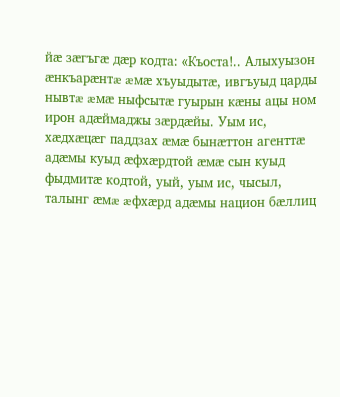йæ зæгъгæ дæр кодта: «Къоста!.. Алыхуызон æнкъарæнтæ æмæ хъуыдытæ, ивгъуыд царды нывтæ æмæ ныфсытæ гуырын кæны ацы ном ирон адæймаджы зæрдæйы. Уым ис, хæдхæцæг паддзах æмæ бынæттон агенттæ адæмы куыд æфхæрдтой æмæ сын куыд фыдмитæ кодтой, уый, уым ис, чысыл, талынг æмæ æфхæрд адæмы национ бæллиц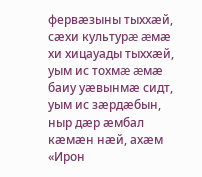фервæзыны тыххæй, сæхи культурæ æмæ хи хицауады тыххæй, уым ис тохмæ æмæ баиу уæвынмæ сидт, уым ис зæрдæбын, ныр дæр æмбал кæмæн нæй, ахæм «Ирон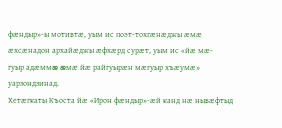фæндыр»-ы мотивтæ, уым ис поэт-тохгæнæджы æмæ æхсæнадон архайæджы æфхæрд сурæт, уым ис «йæ мæ-
гуыр адæммæ æмæ йæ райгуырæн мæгуыр хъæумæ» уарзондзинад.
Хетæгкаты Къоста йæ «Ирон фæндыр»-æй канд нæ нывæфтыд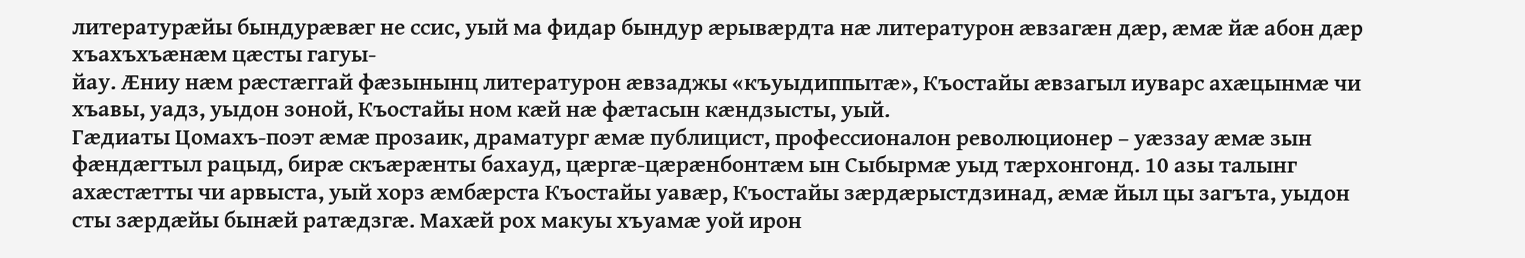литературæйы бындурæвæг не ссис, уый ма фидар бындур æрывæрдта нæ литературон æвзагæн дæр, æмæ йæ абон дæр хъахъхъæнæм цæсты гагуы-
йау. Æниу нæм рæстæггай фæзынынц литературон æвзаджы «къуыдиппытæ», Къостайы æвзагыл иуварс ахæцынмæ чи хъавы, уадз, уыдон зоной, Къостайы ном кæй нæ фæтасын кæндзысты, уый.
Гæдиаты Цомахъ-поэт æмæ прозаик, драматург æмæ публицист, профессионалон революционер – уæззау æмæ зын фæндæгтыл рацыд, бирæ скъæрæнты бахауд, цæргæ-цæрæнбонтæм ын Сыбырмæ уыд тæрхонгонд. 10 азы талынг ахæстæтты чи арвыста, уый хорз æмбæрста Къостайы уавæр, Къостайы зæрдæрыстдзинад, æмæ йыл цы загъта, уыдон сты зæрдæйы бынæй ратæдзгæ. Махæй рох макуы хъуамæ уой ирон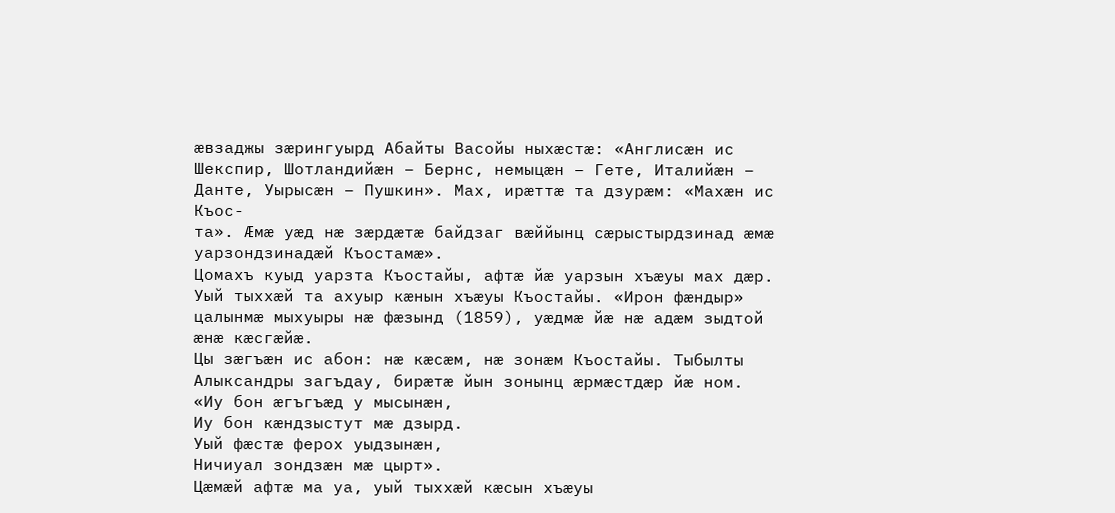æвзаджы зæрингуырд Абайты Васойы ныхæстæ: «Англисæн ис Шекспир, Шотландийæн – Бернс, немыцæн – Гете, Италийæн – Данте, Уырысæн – Пушкин». Мах, ирæттæ та дзурæм: «Махæн ис Къос-
та». Æмæ уæд нæ зæрдæтæ байдзаг вæййынц сæрыстырдзинад æмæ уарзондзинадæй Къостамæ».
Цомахъ куыд уарзта Къостайы, афтæ йæ уарзын хъæуы мах дæр. Уый тыххæй та ахуыр кæнын хъæуы Къостайы. «Ирон фæндыр» цалынмæ мыхуыры нæ фæзынд (1859), уæдмæ йæ нæ адæм зыдтой æнæ кæсгæйæ.
Цы зæгъæн ис абон: нæ кæсæм, нæ зонæм Къостайы. Тыбылты Алыксандры загъдау, бирæтæ йын зонынц æрмæстдæр йæ ном.
«Иу бон æгъгъæд у мысынæн,
Иу бон кæндзыстут мæ дзырд.
Уый фæстæ ферох уыдзынæн,
Ничиуал зондзæн мæ цырт».
Цæмæй афтæ ма уа, уый тыххæй кæсын хъæуы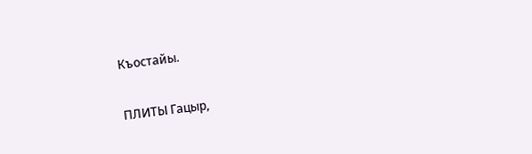Къостайы.

ПЛИТЫ Гацыр,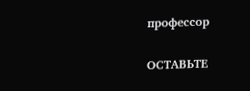профессор

ОСТАВЬТЕ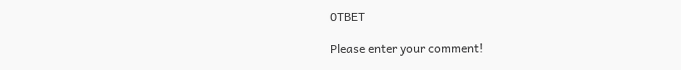ОТВЕТ

Please enter your comment!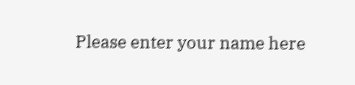Please enter your name here